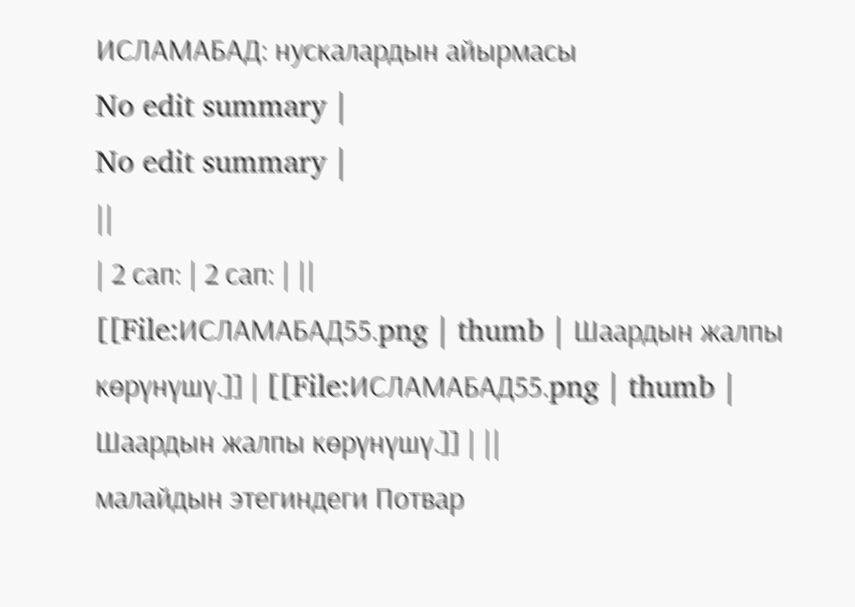ИСЛАМАБАД: нускалардын айырмасы
No edit summary |
No edit summary |
||
| 2 сап: | 2 сап: | ||
[[File:ИСЛАМАБАД55.png | thumb | Шаардын жалпы көрүнүшү.]] | [[File:ИСЛАМАБАД55.png | thumb | Шаардын жалпы көрүнүшү.]] | ||
малайдын этегиндеги Потвар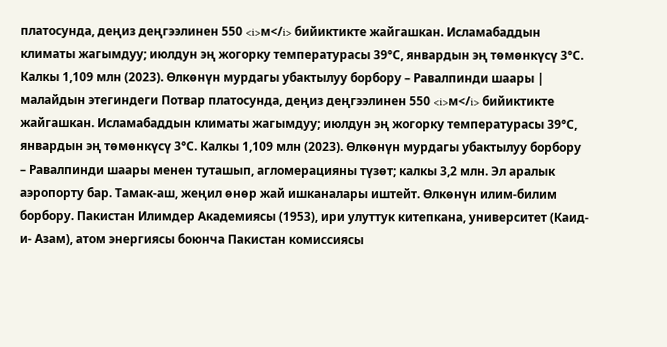платосунда, деңиз деңгээлинен 550 <i>м</i> бийиктикте жайгашкан. Исламабаддын климаты жагымдуу; июлдун эң жогорку температурасы 39°С, январдын эң төмөнкүсү 3°С. Калкы 1,109 млн (2023). Өлкөнүн мурдагы убактылуу борбору – Равалпинди шаары | малайдын этегиндеги Потвар платосунда, деңиз деңгээлинен 550 <i>м</i> бийиктикте жайгашкан. Исламабаддын климаты жагымдуу; июлдун эң жогорку температурасы 39°С, январдын эң төмөнкүсү 3°С. Калкы 1,109 млн (2023). Өлкөнүн мурдагы убактылуу борбору – Равалпинди шаары менен туташып, агломерацияны түзөт; калкы 3,2 млн. Эл аралык аэропорту бар. Тамак-аш, жеңил өнөр жай ишканалары иштейт. Өлкөнүн илим-билим борбору. Пакистан Илимдер Академиясы (1953), ири улуттук китепкана, университет (Каид-и- Азам), атом энергиясы боюнча Пакистан комиссиясы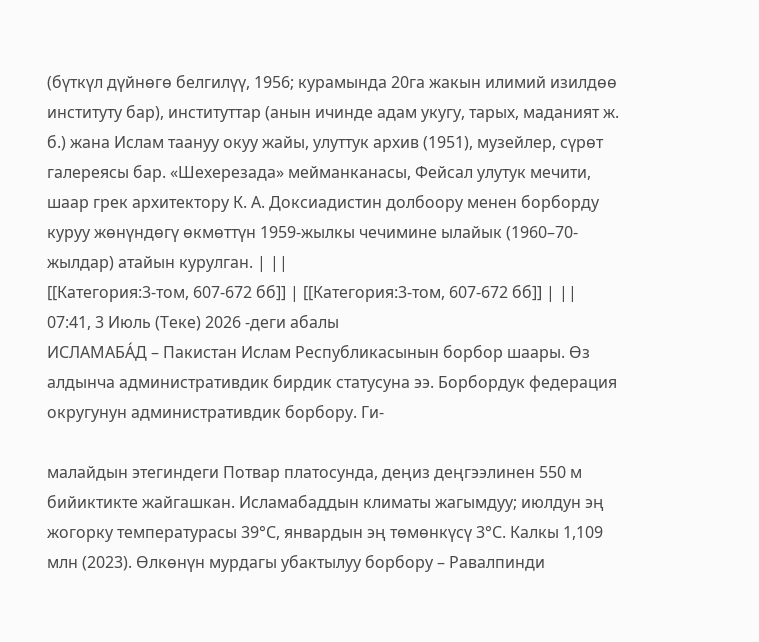(бүткүл дүйнөгө белгилүү, 1956; курамында 20га жакын илимий изилдөө институту бар), институттар (анын ичинде адам укугу, тарых, маданият ж. б.) жана Ислам таануу окуу жайы, улуттук архив (1951), музейлер, сүрөт галереясы бар. «Шехерезада» мейманканасы, Фейсал улутук мечити, шаар грек архитектору К. А. Доксиадистин долбоору менен борборду куруу жөнүндөгү өкмөттүн 1959-жылкы чечимине ылайык (1960–70-жылдар) атайын курулган. | ||
[[Категория:3-том, 607-672 бб]] | [[Категория:3-том, 607-672 бб]] | ||
07:41, 3 Июль (Теке) 2026 -деги абалы
ИСЛАМАБА́Д – Пакистан Ислам Республикасынын борбор шаары. Өз алдынча административдик бирдик статусуна ээ. Борбордук федерация округунун административдик борбору. Ги-

малайдын этегиндеги Потвар платосунда, деңиз деңгээлинен 550 м бийиктикте жайгашкан. Исламабаддын климаты жагымдуу; июлдун эң жогорку температурасы 39°С, январдын эң төмөнкүсү 3°С. Калкы 1,109 млн (2023). Өлкөнүн мурдагы убактылуу борбору – Равалпинди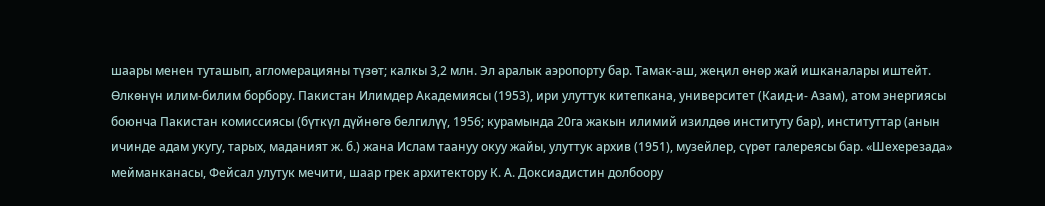шаары менен туташып, агломерацияны түзөт; калкы 3,2 млн. Эл аралык аэропорту бар. Тамак-аш, жеңил өнөр жай ишканалары иштейт. Өлкөнүн илим-билим борбору. Пакистан Илимдер Академиясы (1953), ири улуттук китепкана, университет (Каид-и- Азам), атом энергиясы боюнча Пакистан комиссиясы (бүткүл дүйнөгө белгилүү, 1956; курамында 20га жакын илимий изилдөө институту бар), институттар (анын ичинде адам укугу, тарых, маданият ж. б.) жана Ислам таануу окуу жайы, улуттук архив (1951), музейлер, сүрөт галереясы бар. «Шехерезада» мейманканасы, Фейсал улутук мечити, шаар грек архитектору К. А. Доксиадистин долбоору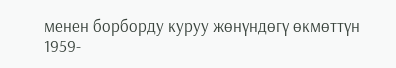менен борборду куруу жөнүндөгү өкмөттүн 1959-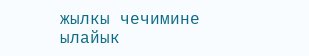жылкы чечимине ылайык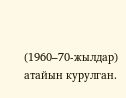(1960–70-жылдар) атайын курулган.